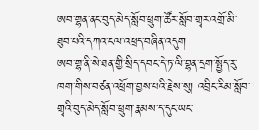ཨབ་གྷན་ནང་བུད་མེད་སློབ་ཕྲུག་ཚོར་སློབ་གྲྭར་འགྲོ་མི་ཐུབ་པའི་དཀའ་ངལ་འཕྲད་བཞིན་འདུག
ཨབ་གྷ་ནི་སེ་ཐན་གྱི་སྲིད་དབང་དེ་ཏ་ལི་བྷན་དྲག་སྤྱོད་རུ་ཁག་གིས་བཙན་འཕྲོག་བྱས་པའི་རྗེས་སུ། འབྲིང་རིམ་སློབ་གྲྭའི་བུད་མེད་སློབ་ཕྲུག་རྣམས་ད་དུང་ཡང་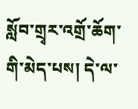སློབ་གྲྭར་འགྲོ་ཆོག་གི་མེད་པས། དེ་ལ་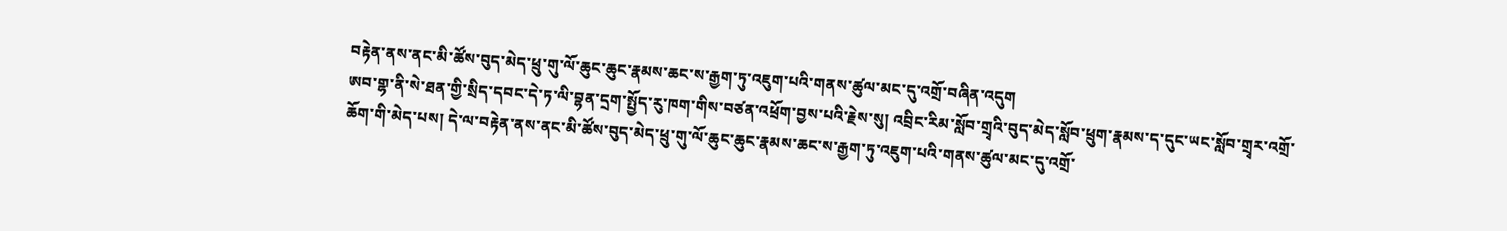བརྟེན་ནས་ནང་མི་ཚོས་བུད་མེད་ཕྲུ་གུ་ལོ་ཆུང་ཆུང་རྣམས་ཆང་ས་རྒྱག་ཏུ་འཇུག་པའི་གནས་ཚུལ་མང་དུ་འགྲོ་བཞིན་འདུག
ཨབ་གྷ་ནི་སེ་ཐན་གྱི་སྲིད་དབང་དེ་ཏ་ལི་བྷན་དྲག་སྤྱོད་རུ་ཁག་གིས་བཙན་འཕྲོག་བྱས་པའི་རྗེས་སུ། འབྲིང་རིམ་སློབ་གྲྭའི་བུད་མེད་སློབ་ཕྲུག་རྣམས་ད་དུང་ཡང་སློབ་གྲྭར་འགྲོ་ཆོག་གི་མེད་པས། དེ་ལ་བརྟེན་ནས་ནང་མི་ཚོས་བུད་མེད་ཕྲུ་གུ་ལོ་ཆུང་ཆུང་རྣམས་ཆང་ས་རྒྱག་ཏུ་འཇུག་པའི་གནས་ཚུལ་མང་དུ་འགྲོ་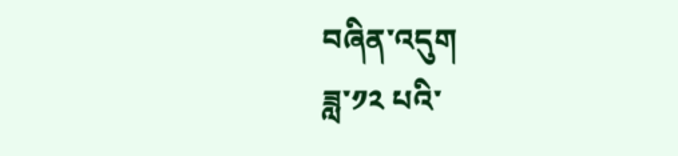བཞིན་འདུག
ཟླ་༡༢ པའི་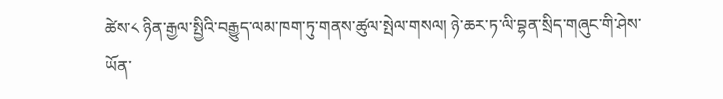ཚེས་༨ ཉིན་རྒྱལ་སྤྱིའི་བརྒྱུད་ལམ་ཁག་ཏུ་གནས་ཚུལ་སྤེལ་གསལ། ཉེ་ཆར་ཏ་ལི་བྷན་སྲིད་གཞུང་གི་ཤེས་ཡོན་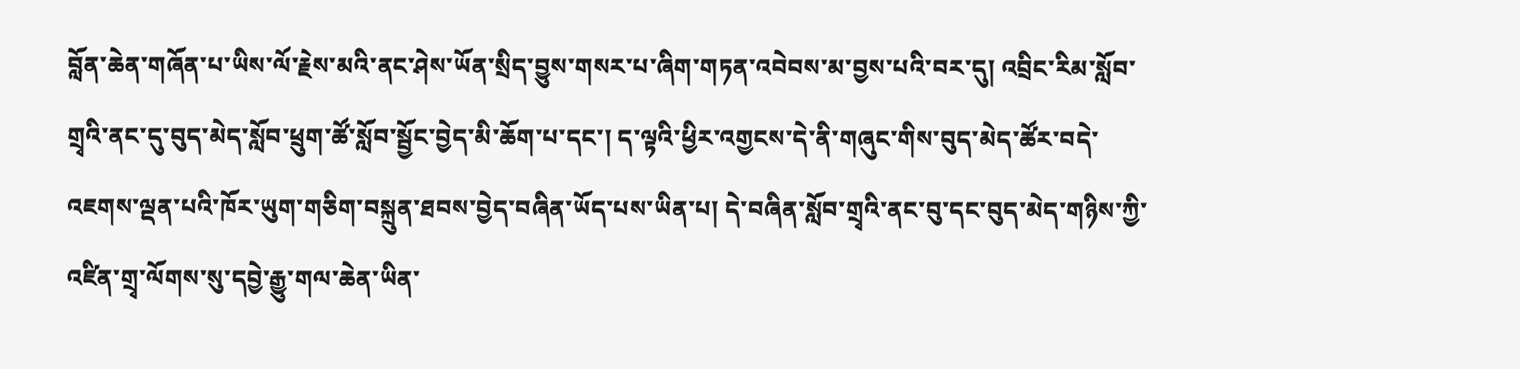བློན་ཆེན་གཞོན་པ་ཡིས་ལོ་རྗེས་མའི་ནང་ཤེས་ཡོན་སྲིད་བྱུས་གསར་པ་ཞིག་གཏན་འབེབས་མ་བྱས་པའི་བར་དུ། འབྲིང་རིམ་སློབ་གྲྭའི་ནང་དུ་བུད་མེད་སློབ་ཕྲུག་ཚོ་སློབ་སྦྱོང་བྱེད་མི་ཆོག་པ་དང་། ད་ལྟའི་ཕྱིར་འགྱངས་དེ་ནི་གཞུང་གིས་བུད་མེད་ཚོར་བདེ་འཇགས་ལྡན་པའི་ཁོར་ཡུག་གཅིག་བསྐྲུན་ཐབས་བྱེད་བཞིན་ཡོད་པས་ཡིན་པ། དེ་བཞིན་སློབ་གྲྭའི་ནང་བུ་དང་བུད་མེད་གཉིས་ཀྱི་འཛིན་གྲྭ་ལོགས་སུ་དབྱེ་རྒྱུ་གལ་ཆེན་ཡིན་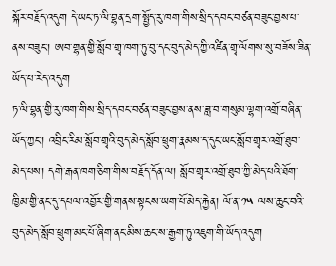སྐོར་བརྗོད་འདུག དེ་ཡང་ཏ་ལི་བྷན་དྲག་སྤྱོད་རུ་ཁག་གིས་སྲིད་དབང་བཙན་བཟུང་བྱས་པ་ནས་བཟུང་། ཨབ་གྷན་གྱི་སློབ་གྲྭ་ཁག་ཏུ་བུ་དང་བུད་མེད་ཀྱི་འཛིན་གྲྭ་ལོགས་སུ་བཟོས་ཟིན་ཡོད་པ་རེད་འདུག
ཏ་ལི་བྷན་གྱི་རུ་ཁག་གིས་སྲིད་དབང་བཙན་བཟུང་བྱས་ནས་ཟླ་བ་གསུམ་ལྷག་འགྲོ་བཞིན་ཡོད་ཀྱང་། འབྲིང་རིམ་སློབ་གྲྭའི་བུད་མེད་སློབ་ཕྲུག་རྣམས་ད་དུང་ཡང་སློབ་གྲྭར་འགྲོ་ཐུབ་མེད་པས། དགེ་རྒན་ཁག་ཅིག་གིས་བརྗོད་དོན་ལ། སློབ་གྲྭར་འགྲོ་ཐུབ་ཀྱི་མེད་པའི་ཐོག་ཁྱིམ་གྱི་ནང་དུ་དཔལ་འབྱོར་གྱི་གནས་སྟངས་ཡག་པོ་མེད་རྐྱེན། ལོ་ན་༡༥ ལས་ཆུང་བའི་བུད་མེད་སློབ་ཕྲུག་མང་པོ་ཞིག་ནང་མིས་ཆང་ས་རྒྱག་ཏུ་འཇུག་གི་ཡོད་འདུག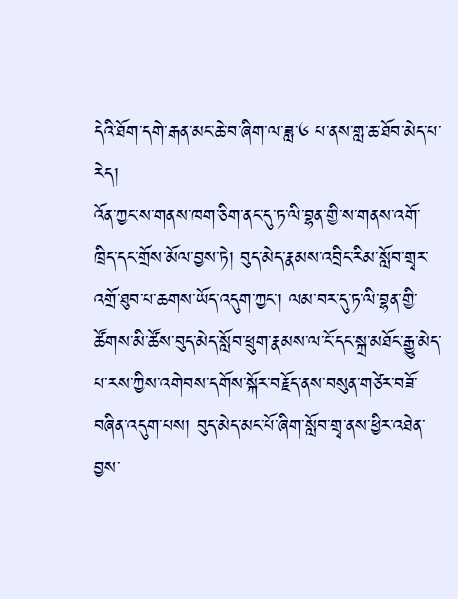དེའི་ཐོག་དགེ་རྒན་མང་ཆེ་བ་ཞིག་ལ་ཟླ་༦ པ་ནས་གླ་ཆ་ཐོབ་མེད་པ་རེད།
འོན་ཀྱང་ས་གནས་ཁག་ཅིག་ནང་དུ་ཏ་ལི་བྷན་གྱི་ས་གནས་འགོ་ཁྲིད་དང་གྲོས་མོལ་བྱས་ཏེ། བུད་མེད་རྣམས་འབྲིང་རིམ་སློབ་གྲྭར་འགྲོ་ཐུབ་པ་ཆགས་ཡོད་འདུག་ཀྱང་། ལམ་བར་དུ་ཏ་ལི་བྷན་གྱི་ཚོགས་མི་ཚོས་བུད་མེད་སློབ་ཕྲུག་རྣམས་ལ་ངོ་དང་སྐྲ་མཐོང་རྒྱུ་མེད་པ་རས་ཀྱིས་འགེབས་དགོས་སྐོར་བརྗོད་ནས་བསུན་གཙེར་བཟོ་བཞིན་འདུག་པས། བུད་མེད་མང་པོ་ཞིག་སློབ་གྲྭ་ནས་ཕྱིར་འཐེན་བྱས་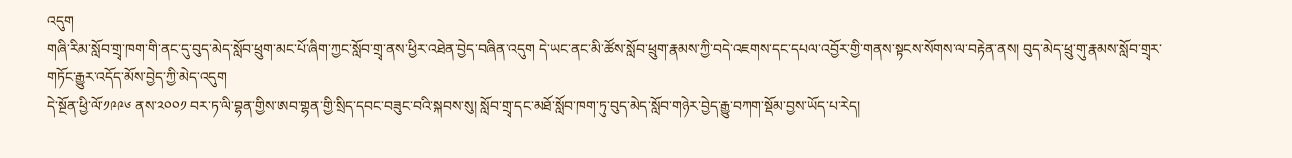འདུག
གཞི་རིམ་སློབ་གྲྭ་ཁག་གི་ནང་དུ་བུད་མེད་སློབ་ཕྲུག་མང་པོ་ཞིག་ཀྱང་སློབ་གྲྭ་ནས་ཕྱིར་འཐེན་བྱེད་བཞིན་འདུག དེ་ཡང་ནང་མི་ཚོས་སློབ་ཕྲུག་རྣམས་ཀྱི་བདེ་འཇགས་དང་དཔལ་འབྱོར་གྱི་གནས་སྟངས་སོགས་ལ་བརྟེན་ནས། བུད་མེད་ཕྲུ་གུ་རྣམས་སློབ་གྲྭར་གཏོང་རྒྱུར་འདོད་མོས་བྱེད་ཀྱི་མེད་འདུག
དེ་སྔོན་ཕྱི་ལོ་༡༩༩༦ ནས་༢༠༠༡ བར་ཏ་ལི་བྷན་གྱིས་ཨབ་གྷན་གྱི་སྲིད་དབང་བཟུང་བའི་སྐབས་སུ། སློབ་གྲྭ་དང་མཐོ་སློབ་ཁག་ཏུ་བུད་མེད་སློབ་གཉེར་བྱེད་རྒྱུ་བཀག་སྡོམ་བྱས་ཡོད་པ་རེད།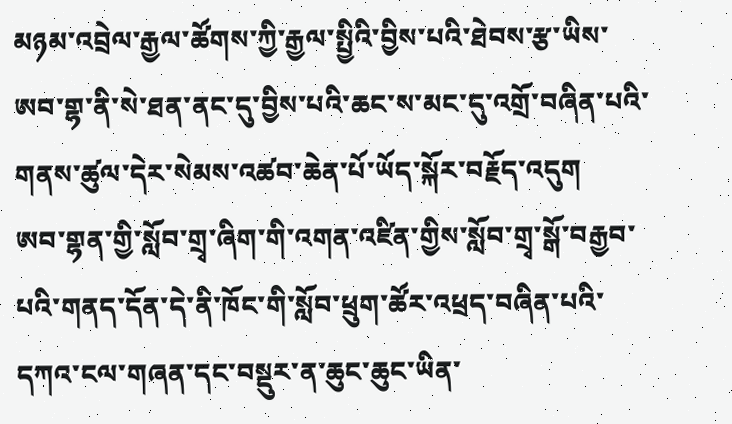མཉམ་འབྲེལ་རྒྱལ་ཚོགས་ཀྱི་རྒྱལ་སྤྱིའི་བྱིས་པའི་ཐེབས་རྩ་ཡིས་ཨབ་གྷ་ནི་སེ་ཐན་ནང་དུ་བྱིས་པའི་ཆང་ས་མང་དུ་འགྲོ་བཞིན་པའི་གནས་ཚུལ་དེར་སེམས་འཚབ་ཆེན་པོ་ཡོད་སྐོར་བརྗོད་འདུག
ཨབ་གྷན་གྱི་སློབ་གྲྭ་ཞིག་གི་འགན་འཛིན་གྱིས་སློབ་གྲྭ་སྒོ་བརྒྱབ་པའི་གནད་དོན་དེ་ནི་ཁོང་གི་སློབ་ཕྲུག་ཚོར་འཕྲད་བཞིན་པའི་དཀའ་ངལ་གཞན་དང་བསྡུར་ན་ཆུང་ཆུང་ཡིན་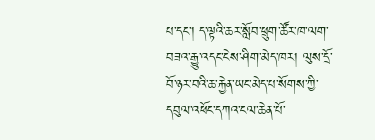པ་དང་། ད་ལྟའི་ཆར་སློབ་ཕྲུག་ཚོར་ཁ་ལག་བཟའ་རྒྱུ་འདང་ངེས་ཤིག་མེད་ཁར། ལུས་དྲོ་བོ་ཉར་བའི་ཆ་རྐྱེན་ཡང་མེད་པ་སོགས་ཀྱི་དབུལ་འཕོང་དཀའ་ངལ་ཆེན་པོ་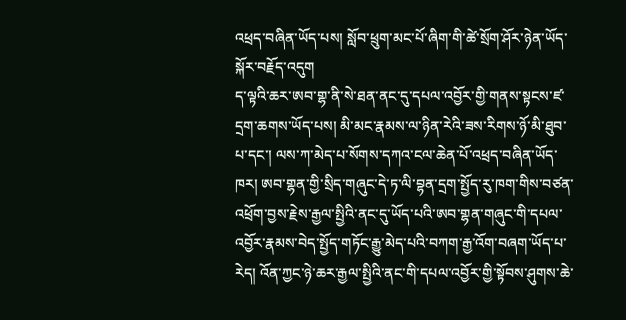འཕྲད་བཞིན་ཡོད་པས། སློབ་ཕྲུག་མང་པོ་ཞིག་གི་ཚེ་སྲོག་ཤོར་ཉེན་ཡོད་སྐོར་བརྗོད་འདུག
ད་ལྟའི་ཆར་ཨབ་གྷ་ནི་སེ་ཐན་ནང་དུ་དཔལ་འབྱོར་གྱི་གནས་སྟངས་ཛ་དྲག་ཆགས་ཡོད་པས། མི་མང་རྣམས་ལ་ཉིན་རེའི་ཟས་རིགས་ཉོ་མི་ཐུབ་པ་དང་། ལས་ཀ་མེད་པ་སོགས་དཀའ་ངལ་ཆེན་པོ་འཕྲད་བཞིན་ཡོད་ཁར། ཨབ་གྷན་གྱི་སྲིད་གཞུང་དེ་ཏ་ལི་བྷན་དྲག་སྤྱོད་རུ་ཁག་གིས་བཙན་འཕྲོག་བྱས་རྗེས་རྒྱལ་སྤྱིའི་ནང་དུ་ཡོད་པའི་ཨབ་གྷན་གཞུང་གི་དཔལ་འབྱོར་རྣམས་བེད་སྤྱོད་གཏོང་རྒྱུ་མེད་པའི་བཀག་རྒྱ་འོག་བཞག་ཡོད་པ་རེད། འོན་ཀྱང་ཉེ་ཆར་རྒྱལ་སྤྱིའི་ནང་གི་དཔལ་འབྱོར་གྱི་སྟོབས་ཤུགས་ཆེ་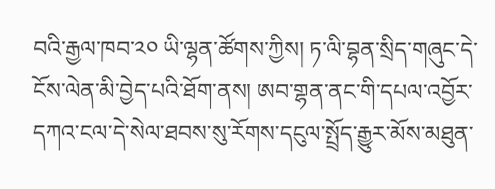བའི་རྒྱལ་ཁབ་༢༠ ཡི་ལྷན་ཚོགས་ཀྱིས། ཏ་ལི་བྷན་སྲིད་གཞུང་དེ་ངོས་ལེན་མི་བྱེད་པའི་ཐོག་ནས། ཨབ་གྷན་ནང་གི་དཔལ་འབྱོར་དཀའ་ངལ་དེ་སེལ་ཐབས་སུ་རོགས་དངུལ་སྤྲོད་རྒྱུར་མོས་མཐུན་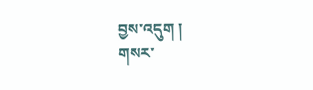བྱས་འདུག །
གསར་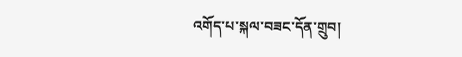འགོད་པ་སྐལ་བཟང་དོན་གྲུབ།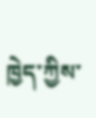ཁྱེད་ཀྱིས་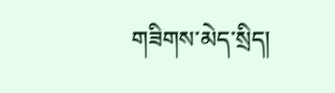གཟིགས་མེད་སྲིད།